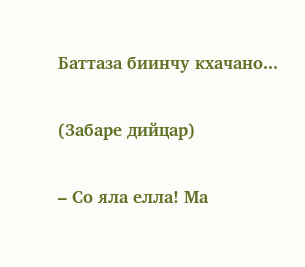Баттаза биинчу кхачано...

(3абаре дийцар)

– Со яла елла! Ма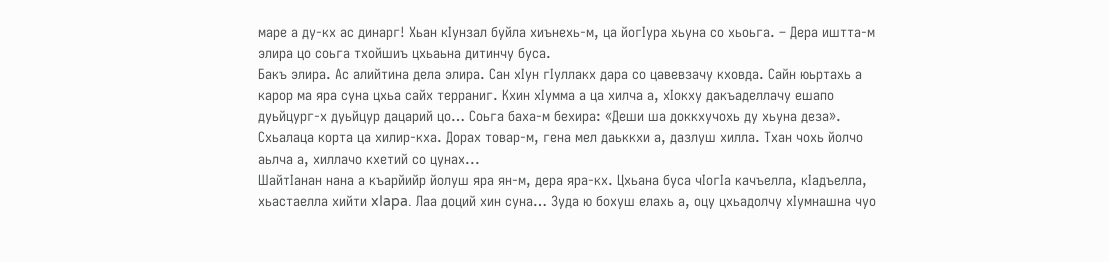маре а ду-кх ас динарг! Хьан кIунзал буйла хиънехь-м, ца йогIура хьуна со хьоьга. – Дера иштта-м элира цо соьга тхойшиъ цхьаьна дитинчу буса.
Бакъ элира. Ас алийтина дела элира. Сан хIун гIуллакх дара со цавевзачу кховда. Сайн юьртахь а карор ма яра суна цхьа сайх терраниг. Кхин хIумма а ца хилча а, хIокху дакъаделлачу ешапо дуьйцург-х дуьйцур дацарий цо… Соьга баха-м бехира: «Деши ша доккхучохь ду хьуна деза». Схьалаца корта ца хилир-кха. Дорах товар-м, гена мел даьккхи а, дазлуш хилла. Тхан чохь йолчо аьлча а, хиллачо кхетий со цунах...
ШайтIанан нана а къарйийр йолуш яра ян-м, дера яра-кх. Цхьана буса чIогIа качъелла, кIадъелла, хьастаелла хийти xIapa. Лаа доций хин суна… Зуда ю бохуш елахь а, оцу цхьадолчу хIумнашна чуо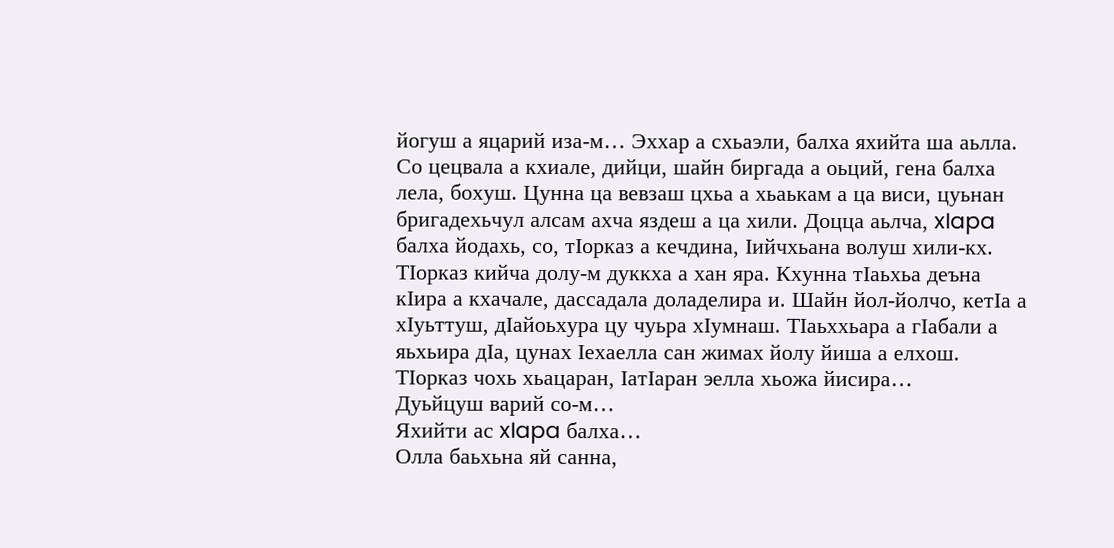йогуш а яцарий иза-м… Эххар а схьаэли, балха яхийта ша аьлла. Со цецвала а кхиале, дийци, шайн биргада а оьций, гена балха лела, бохуш. Цунна ца вевзаш цхьа а хьаькам а ца виси, цуьнан бригадехьчул алсам ахча яздеш а ца хили. Доцца аьлча, xIapa балха йодахь, со, тIорказ а кечдина, Iийчхьана волуш хили-кх. ТIорказ кийча долу-м дуккха а хан яра. Кхунна тIаьхьа деъна кIира а кхачале, дассадала доладелира и. Шайн йол-йолчо, кетIа а хIуьттуш, дIайоьхура цу чуьра хIумнаш. ТIаьххьара а гIабали а яьхьира дIа, цунах Iехаелла сан жимах йолу йиша а елхош. ТIорказ чохь хьацаран, IатIаран эелла хьожа йисира…
Дуьйцуш варий со-м…
Яхийти ас xIapa балха…
Олла баьхьна яй санна,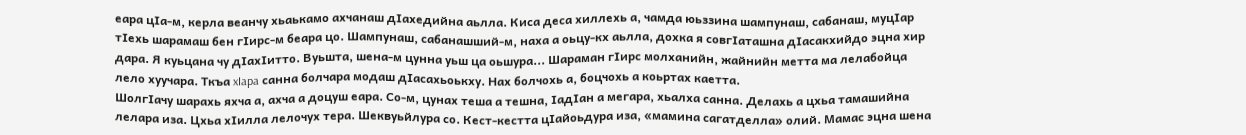еара цIа-м, керла веанчу хьаькамо ахчанаш дIахедийна аьлла. Киса деса хиллехь а, чамда юьззина шампунаш, сабанаш, муцIар тIехь шарамаш бен гIирс-м беара цо. Шампунаш, сабанашший-м, наха а оьцу-кх аьлла, дохка я совгIаташна дIасакхийдо эцна хир дара. Я куьцана чу дIахIитто. Вуьшта, шена-м цунна уьш ца оьшура... Шараман гIирс молханийн, жайнийн метта ма лелабойца лело хуучара. Ткъа xIapa санна болчара модаш дIасахьоькху. Нах болчохь а, боцчохь а коьртах каетта.
ШолгIачу шарахь яхча а, ахча а доцуш еара. Со-м, цунах теша а тешна, IадIан а мегара, хьалха санна. Делахь а цхьа тамашийна лелара иза. Цхьа хIилла лелочух тера. Шеквуьйлура со. Кест-кестта цIайоьдура иза, «мамина сагатделла» олий. Мамас эцна шена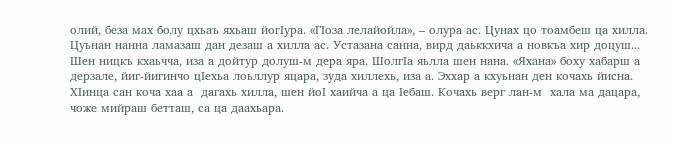олий, беза мах болу цхьаъ яхьаш йогIура. «ГIоза лелайойла», – олура ас. Цунах цо тоамбеш ца хилла. Цуьнан нанна ламазаш дан дезаш а хилла ас. Устазана санна, вирд даьккхича а новкъа хир доцуш... Шен ницкъ кхаьчча, иза а дойтур долуш-м дера яра. ШолгIа яьлла шен нана. «Яхана» боху хабарш а дерзале, йиг-йигинчо цIехьа лоьллур яцара, зуда хиллехь, иза а. Эххар а кхуьнан ден кочахь йисна. ХIинца сан коча хаа а  дагахь хилла, шен йоI хаийча а ца Iебаш. Кочахь верг лан-м  хала ма дацара, чоже мийраш бетташ, са ца даахьара.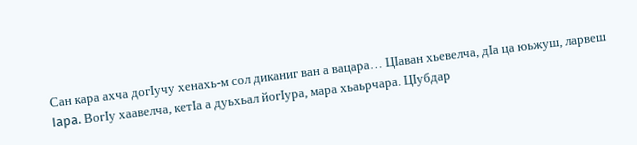Сан кара ахча догIучу хенахь-м сол диканиг ван а вацара… ЦIаван хьевелча, дIа ца юьжуш, ларвеш Iapa. BoгIу хаавелча, кетIа а дуьхьал йогIура, мара хьаьрчара. ЦIубдар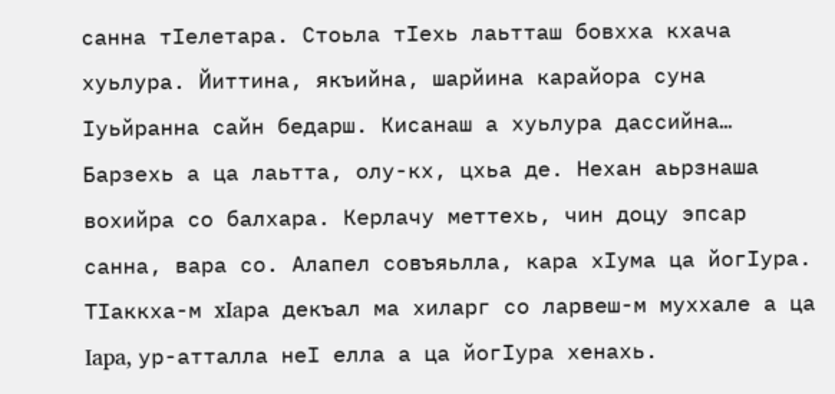санна тIелетара. Стоьла тIехь лаьтташ бовхха кхача хуьлура. Йиттина, якъийна, шарйина карайора суна Iуьйранна сайн бедарш. Кисанаш а хуьлура дассийна…
Барзехь а ца лаьтта, олу-кх, цхьа де. Нехан аьрзнаша вохийра со балхара. Керлачу меттехь, чин доцу эпсар санна, вара со. Алапел совъяьлла, кара хIума ца йогIура. ТIаккха-м xIaра декъал ма хиларг со ларвеш-м муххале а ца Iapa, ур-атталла неI елла а ца йогIура хенахь.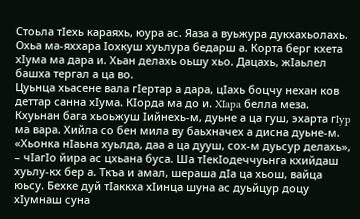Стоьла тIехь караяхь, юура ас. Яаза а вуьжура дукхахьолахь. Охьа ма-яххара Iохкуш хуьлура бедарш а. Корта берг кхета хIума ма дара и. Хьан делахь оьшу хьо. Дацахь, жIаьлел башха тергал а ца во.
Цуьнца хьасене вала гIертар а дара, цIахь боцчу нехан ков деттар санна хIума. КIорда ма до и. XIapa белла меза. Кхуьнан бага хьоьжуш Iийнехь-м, дуьне а ца гуш, эхарта гIyp ма вара. Хийла со бен мила ву баьхначех а дисна дуьне-м. «Хьонка нIаьна хуьлда, даа а ца дууш, сох-м дуьсур делахь», – чIагIо йира ас цхьана буса. Ша тIекIодеччуьнга кхийдаш хуьлу-кх бер а. Ткъа и амал, шераша дIа ца хьош, вайца юьсу. Бехке дуй тIаккха хIинца шуна ас дуьйцур доцу хIумнаш суна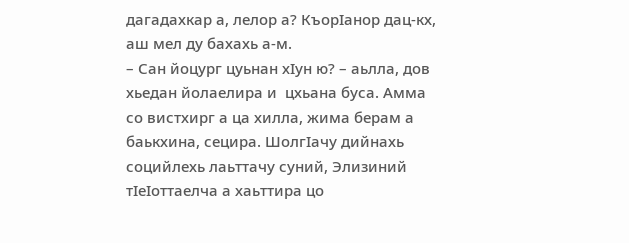дагадахкар а, лелор а? КъорIанор дац-кх, аш мел ду бахахь а-м.
– Сан йоцург цуьнан хIун ю? – аьлла, дов хьедан йолаелира и  цхьана буса. Амма со вистхирг а ца хилла, жима берам а баькхина, сецира. ШолгIачу дийнахь социйлехь лаьттачу суний, Элизиний тIеIоттаелча а хаьттира цо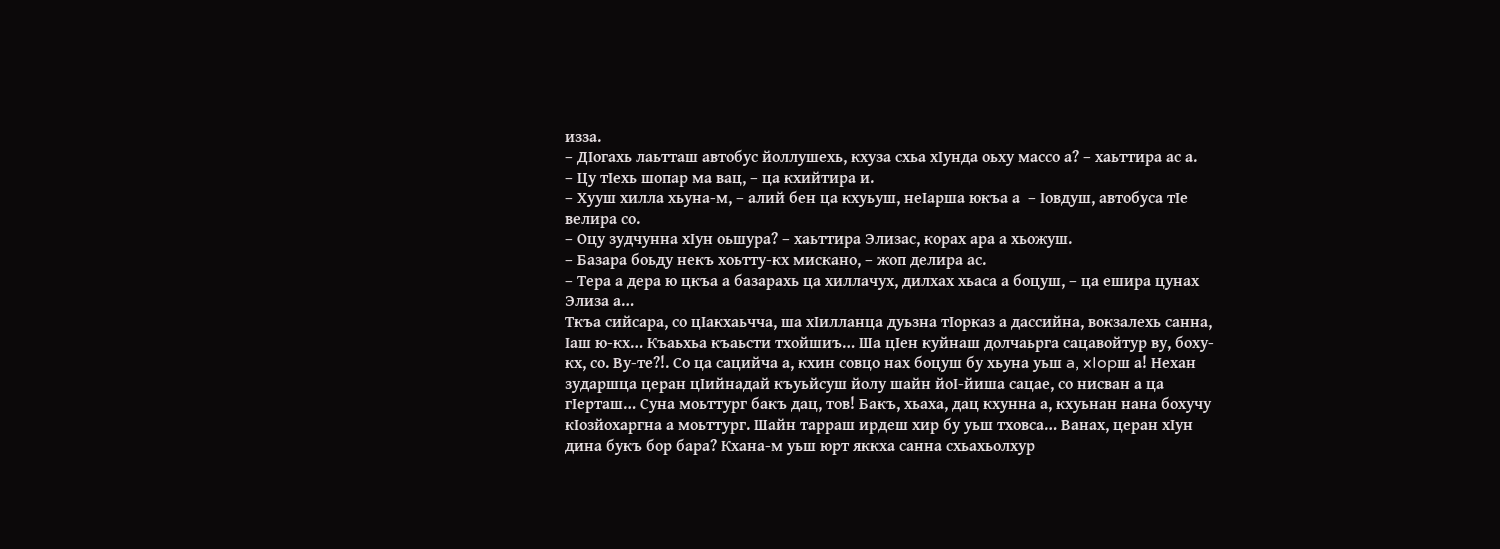изза.
– ДIогахь лаьтташ автобус йоллушехь, кхуза схьа хIунда оьху массо а? – хаьттира ас а.
– Цу тIехь шопар ма вац, – ца кхийтира и.
– Хууш хилла хьуна-м, – алий бен ца кхуьуш, неIарша юкъа а  – Iовдуш, автобуса тIе велира со.
– Оцу зудчунна хIун оьшура? – хаьттира Элизас, корах ара а хьожуш.
– Базара боьду некъ хоьтту-кх мискано, – жоп делира ас.
– Тера а дера ю цкъа а базарахь ца хиллачух, дилхах хьаса а боцуш, – ца ешира цунах Элиза а…
Ткъа сийсара, со цIакхаьчча, ша хIилланца дуьзна тIорказ а дассийна, вокзалехь санна, Iаш ю-кх… Къаьхьа къаьсти тхойшиъ… Ша цIен куйнаш долчаьрга сацавойтур ву, боху-кх, со. Ву-те?!. Со ца сацийча а, кхин совцо нах боцуш бу хьуна уьш a, xIopш а! Нехан зударшца церан цIийнадай къуьйсуш йолу шайн йоI-йиша сацае, со нисван а ца гIерташ… Суна моьттург бакъ дац, тов! Бакъ, хьаха, дац кхунна а, кхуьнан нана бохучу кIозйохаргна а моьттург. Шайн тарраш ирдеш хир бу уьш тховса… Ванах, церан хIун дина букъ бор бара? Кхана-м уьш юрт яккха санна схьахьолхур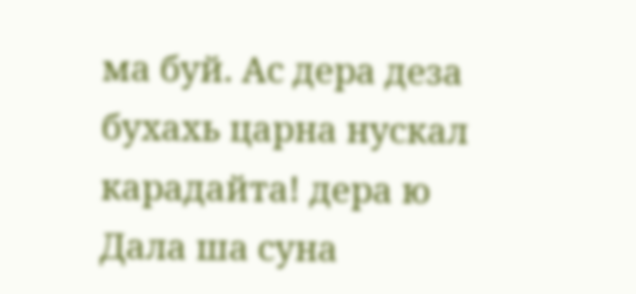ма буй. Ас дера деза бухахь царна нускал карадайта! дера ю Дала ша суна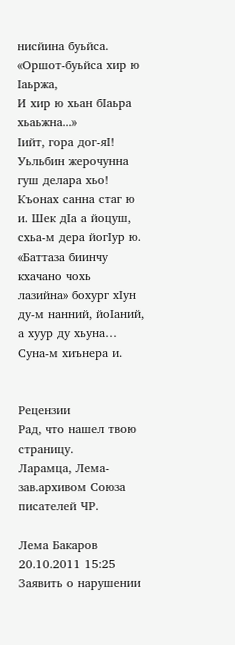нисйина буьйса.
«Оршот-буьйса хир ю Iаьржа,
И хир ю хьан бIаьра хьаьжна...»
Iийт, гора дог-яI! Уьльбин жерочунна гуш делара хьо! Къонах санна стаг ю и. Шек дIа а йоцуш, схьа-м дера йогIур ю. «Баттаза биинчу кхачано чохь лазийна» бохург хIун ду-м нанний, йоIаний, а хуур ду хьуна… Суна-м хиънера и.


Рецензии
Рад, что нашел твою страницу.
Ларамца, Лема-зав.архивом Союза писателей ЧР.

Лема Бакаров   20.10.2011 15:25     Заявить о нарушении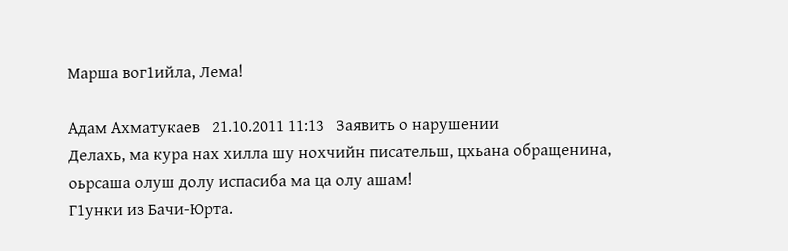Марша вог1ийла, Лема!

Адам Ахматукаев   21.10.2011 11:13   Заявить о нарушении
Делахь, ма кура нах хилла шу нохчийн писательш, цхьана обращенина,
оьрсаша олуш долу испасиба ма ца олу ашам!
Г1унки из Бачи-Юрта.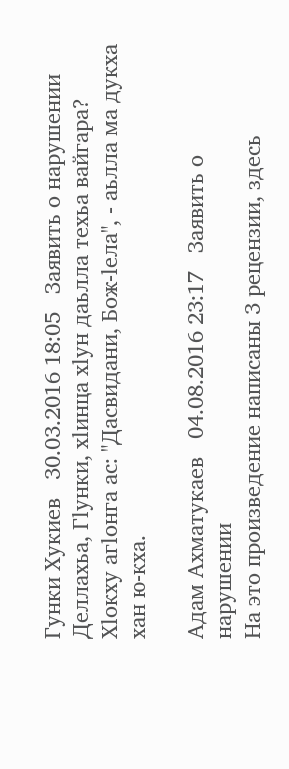Гунки Хукиев   30.03.2016 18:05   Заявить о нарушении
Деллахьа, Гlунки, хlинца хlун даьлла техьа вайгара? Хlокху агlонга ас: "Дасвидани, Бож-lела", - аьлла ма дукха хан ю-кха.

Адам Ахматукаев   04.08.2016 23:17   Заявить о нарушении
На это произведение написаны 3 рецензии, здесь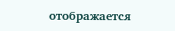отображается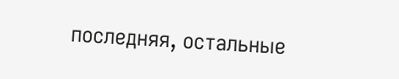последняя, остальные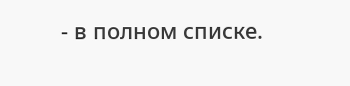- в полном списке.